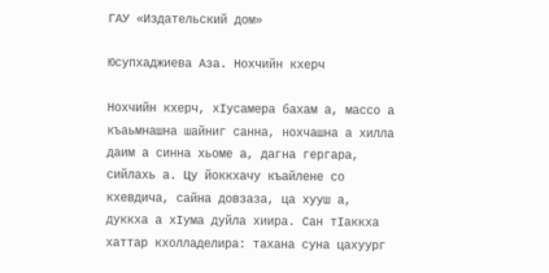ГАУ «Издательский дом»

Юсупхаджиева Аза. Нохчийн кхерч

Нохчийн кхерч, хIусамера бахам а, массо а къаьмнашна шайниг санна, нохчашна а хилла даим а синна хьоме а, дагна гергара, сийлахь а. Цу йоккхачу къайлене со кхевдича, сайна довзаза, ца хууш а, дуккха а хIума дуйла хиира. Сан тIаккха хаттар кхолладелира: тахана суна цахуург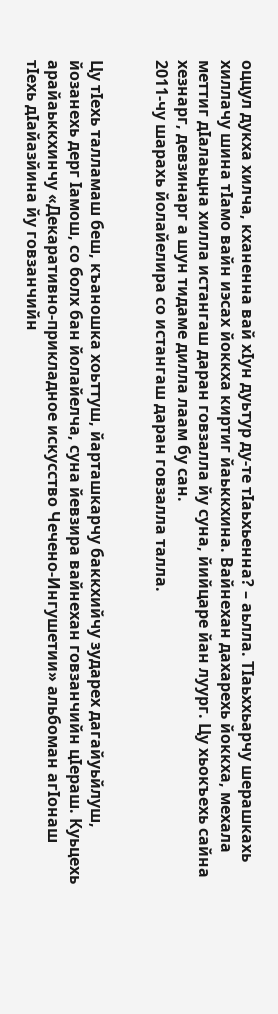оццул дукха хилча, кханенна вай хIун дуьтур ду-те тIаьхьенна? – аьлла. ТIаьххьарчу шерашкахь хиллачу шина тIамо вайн иэсах йоккха киртиг йаьккхина. Вайнехан дахарехь йоккха, мехала меттиг дIалаьцна хилла истангаш даран говзалла йу суна, йийцаре йан луург. Цу хьокъехь сайна хезнарг, девзинарг а шун тидаме дилла лаам бу сан.
2011-чу шарахь йолайелира со истангаш даран говзалла талла.


Цу тIехь талламаш беш, къаношка хоьттуш, йарташкарчу баккхийчу зударех дагайуьйлуш, йозанехь дерг Iамош, со болх бан йолайелча, суна йевзира вайнехан говзанчийн цIераш. Куьцехь арайаьккхинчу «Декаративно-прикладное искусство Чечено-Ингушетии» альбоман агIонаш тIехь дIайазйина йу говзанчийн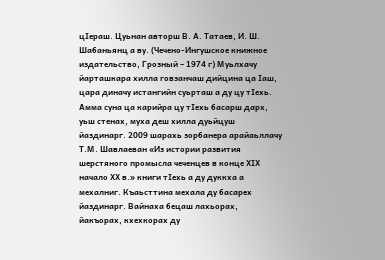цIераш. Цуьнан авторш В. А. Татаев, И. Ш. Шабаньянц а ву. (Чечено-Ингушское книжное издательство, Грозный – 1974 г) Муьлхачу йарташкара хилла говзанчаш дийцина ца Iаш, цара диначу истангийн суьрташ а ду цу тIехь. Амма суна ца карийра цу тIехь басарш дарх, уьш стенах, муха деш хилла дуьйцуш йаздинарг. 2009 шарахь зорбанера арайаьллачу Т.М. Шавлаеван «Из истории развития шерстяного промысла чеченцев в конце ХIХ начало ХХ в.» книги тIехь а ду дуккха а мехалниг. Къаьсттина мехала ду басарех йаздинарг. Вайнаха бецаш лахьорах, йакъорах, кхехкорах ду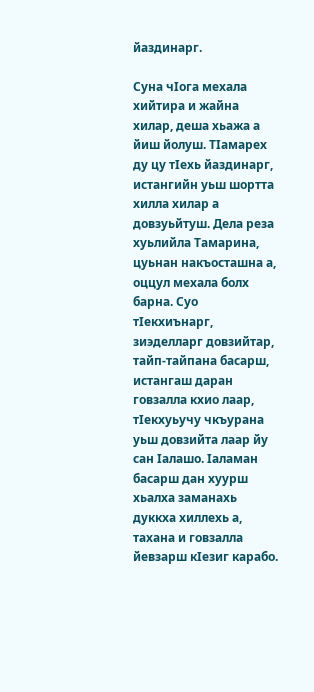йаздинарг.

Суна чIога мехала хийтира и жайна хилар, деша хьажа а йиш йолуш. ТIамарех ду цу тIехь йаздинарг, истангийн уьш шортта хилла хилар а довзуьйтуш. Дела реза хуьлийла Тамарина, цуьнан накъосташна а, оццул мехала болх барна. Суо тIекхиънарг, зиэделларг довзийтар, тайп-тайпана басарш, истангаш даран говзалла кхио лаар, тIекхуьучу чкъурана уьш довзийта лаар йу сан Iалашо. Iаламан басарш дан хуурш хьалха заманахь дуккха хиллехь а, тахана и говзалла йевзарш кIезиг карабо.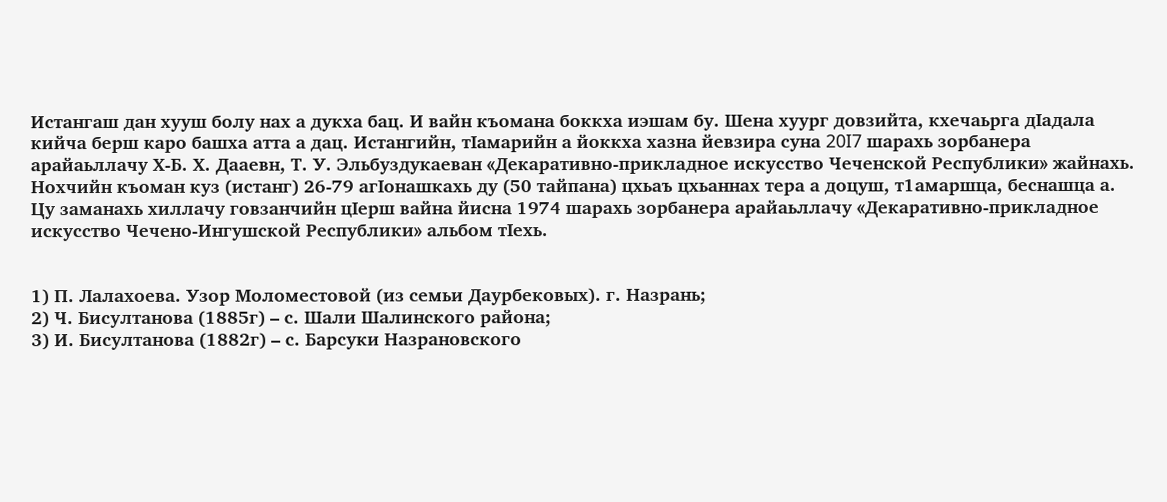Истангаш дан хууш болу нах а дукха бац. И вайн къомана боккха иэшам бу. Шена хуург довзийта, кхечаьрга дIадала кийча берш каро башха атта а дац. Истангийн, тIамарийн а йоккха хазна йевзира суна 20I7 шарахь зорбанера арайаьллачу Х-Б. Х. Дааевн, Т. У. Эльбуздукаеван «Декаративно-прикладное искусство Чеченской Республики» жайнахь. Нохчийн къоман куз (истанг) 26-79 агIонашкахь ду (50 тайпана) цхьаъ цхьаннах тера а доцуш, т1амаршца, беснашца а.
Цу заманахь хиллачу говзанчийн цIерш вайна йисна 1974 шарахь зорбанера арайаьллачу «Декаративно-прикладное искусство Чечено-Ингушской Республики» альбом тIехь.


1) П. Лалахоева. Узор Моломестовой (из семьи Даурбековых). г. Назрань;
2) Ч. Бисултанова (1885г) – с. Шали Шалинского района;
3) И. Бисултанова (1882г) – с. Барсуки Назрановского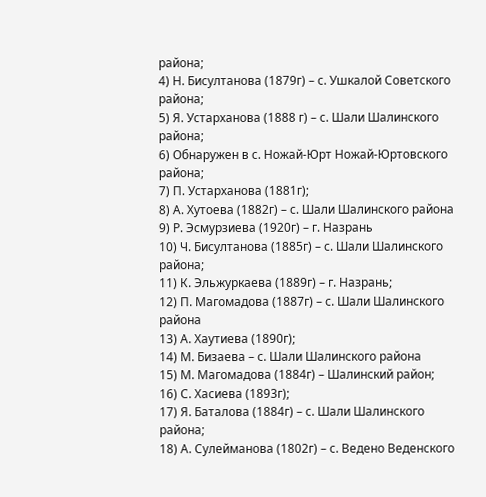района;
4) Н. Бисултанова (1879г) – с. Ушкалой Советского района;
5) Я. Устарханова (1888 г) – с. Шали Шалинского района;
6) Обнаружен в с. Ножай-Юрт Ножай-Юртовского района;
7) П. Устарханова (1881г);
8) А. Хутоева (1882г) – с. Шали Шалинского района
9) Р. Эсмурзиева (1920г) – г. Назрань
10) Ч. Бисултанова (1885г) – с. Шали Шалинского района;
11) К. Эльжуркаева (1889г) – г. Назрань;
12) П. Магомадова (1887г) – с. Шали Шалинского района
13) А. Хаутиева (1890г);
14) М. Бизаева – с. Шали Шалинского района
15) М. Магомадова (1884г) – Шалинский район;
16) С. Хасиева (1893г);
17) Я. Баталова (1884г) – с. Шали Шалинского района;
18) А. Сулейманова (1802г) – с. Ведено Веденского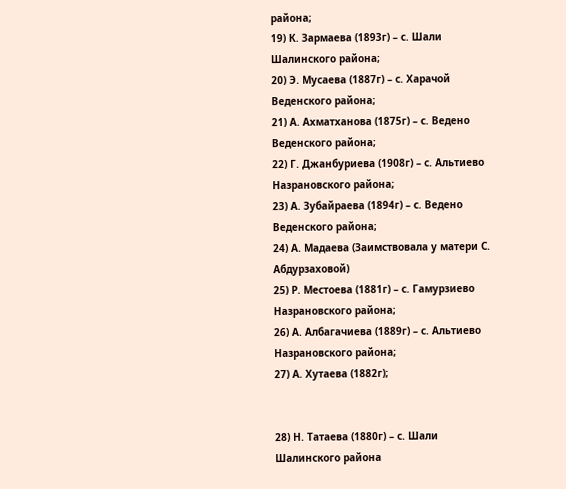района;
19) К. Зармаева (1893г) – с. Шали Шалинского района;
20) Э. Мусаева (1887г) – с. Харачой Веденского района;
21) А. Ахматханова (1875г) – с. Ведено Веденского района;
22) Г. Джанбуриева (1908г) – с. Альтиево Назрановского района;
23) А. Зубайраева (1894г) – с. Ведено Веденского района;
24) А. Мадаева (Заимствовала у матери С. Абдурзаховой)
25) Р. Местоева (1881г) – с. Гамурзиево Назрановского района;
26) А. Албагачиева (1889г) – с. Альтиево Назрановского района;
27) А. Хутаева (1882г);


28) Н. Татаева (1880г) – с. Шали Шалинского района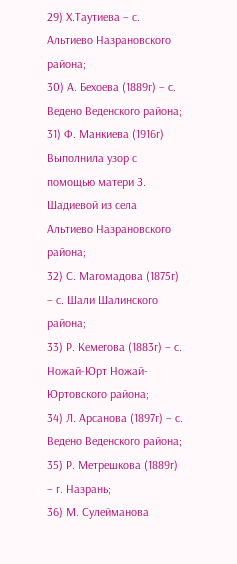29) Х.Таутиева – с. Альтиево Назрановского района;
30) А. Бехоева (1889г) – с. Ведено Веденского района;
31) Ф. Манкиева (1916г) Выполнила узор с помощью матери З. Шадиевой из села Альтиево Назрановского района;
32) С. Магомадова (1875г) – с. Шали Шалинского района;
33) Р. Кемегова (1883г) – с. Ножай-Юрт Ножай-Юртовского района;
34) Л. Арсанова (1897г) – с. Ведено Веденского района;
35) Р. Метрешкова (1889г) – г. Назрань;
36) М. Сулейманова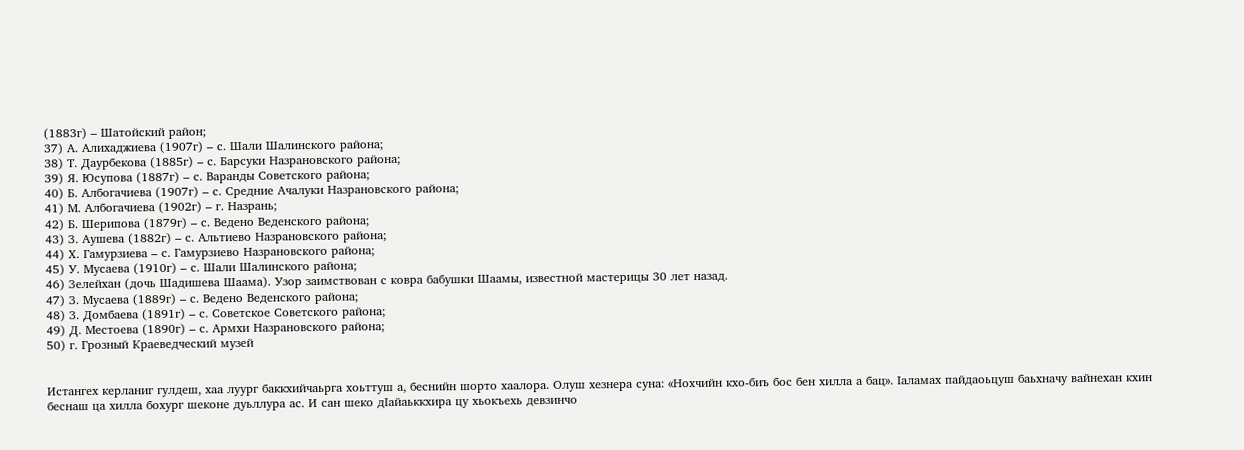(1883г) – Шатойский район;
37) А. Алихаджиева (1907г) – с. Шали Шалинского района;
38) Т. Даурбекова (1885г) – с. Барсуки Назрановского района;
39) Я. Юсупова (1887г) – с. Варанды Советского района;
40) Б. Албогачиева (1907г) – с. Средние Ачалуки Назрановского района;
41) М. Албогачиева (1902г) – г. Назрань;
42) Б. Шерипова (1879г) – с. Ведено Веденского района;
43) З. Аушева (1882г) – с. Альтиево Назрановского района;
44) Х. Гамурзиева – с. Гамурзиево Назрановского района;
45) У. Мусаева (1910г) – с. Шали Шалинского района;
46) Зелейхан (дочь Шадишева Шаама). Узор заимствован с ковра бабушки Шаамы, известной мастерицы 30 лет назад.
47) З. Мусаева (1889г) – с. Ведено Веденского района;
48) З. Домбаева (1891г) – с. Советское Советского района;
49) Д. Местоева (1890г) – с. Армхи Назрановского района;
50) г. Грозный Краеведческий музей


Истангех керланиг гулдеш, хаа луург баккхийчаьрга хоьттуш а, беснийн шорто хаалора. Олуш хезнера суна: «Нохчийн кхо-биъ бос бен хилла а бац». Iаламах пайдаоьцуш баьхначу вайнехан кхин беснаш ца хилла бохург шеконе дуьллура ас. И сан шеко дIайаьккхира цу хьокъехь девзинчо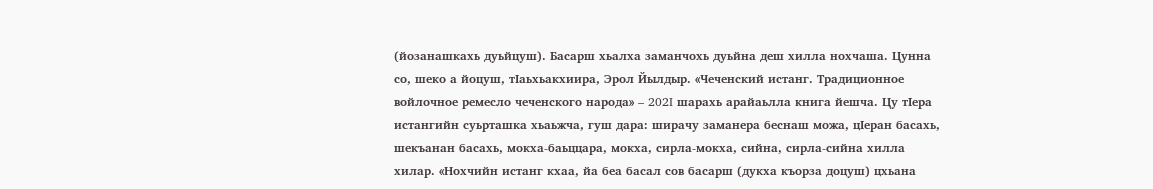(йозанашкахь дуьйцуш). Басарш хьалха заманчохь дуьйна деш хилла нохчаша. Цунна со, шеко а йоцуш, тIаьхьакхиира, Эрол Йылдыр. «Чеченский истанг. Традиционное войлочное ремесло чеченского народа» – 202I шарахь арайаьлла книга йешча. Цу тIера истангийн суьрташка хьаьжча, гуш дара: ширачу заманера беснаш можа, цIеран басахь, шекъанан басахь, мокха-баьццара, мокха, сирла-мокха, сийна, сирла-сийна хилла хилар. «Нохчийн истанг кхаа, йа беа басал сов басарш (дукха къорза доцуш) цхьана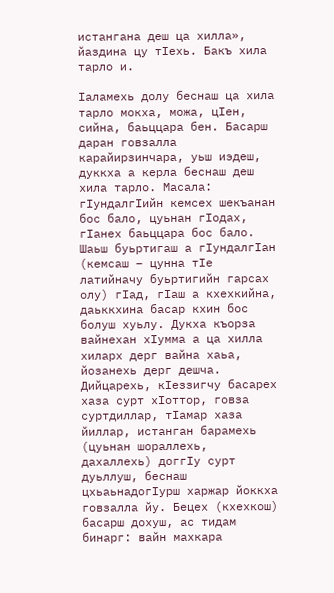истангана деш ца хилла», йаздина цу тIехь. Бакъ хила тарло и.

Iаламехь долу беснаш ца хила тарло мокха, можа, цIен, сийна, баьццара бен. Басарш даран говзалла карайирзинчара, уьш иэдеш, дуккха а керла беснаш деш хила тарло. Масала: гIундалгIийн кемсех шекъанан бос бало, цуьнан гIодах, гIанех баьццара бос бало. Шаьш буьртигаш а гIундалгIан (кемсаш – цунна тIе латийначу буьртигийн гарсах олу) гIад, гIаш а кхехкийна, даьккхина басар кхин бос болуш хуьлу. Дукха къорза вайнехан хIумма а ца хилла хиларх дерг вайна хаьа, йозанехь дерг дешча. Дийцарехь, кIеззигчу басарех хаза сурт хIоттор, говза суртдиллар, тIамар хаза йиллар, истанган барамехь (цуьнан шораллехь, дахаллехь) доггIу сурт дуьллуш, беснаш цхьаьнадогIурш харжар йоккха говзалла йу. Бецех (кхехкош) басарш дохуш, ас тидам бинарг: вайн махкара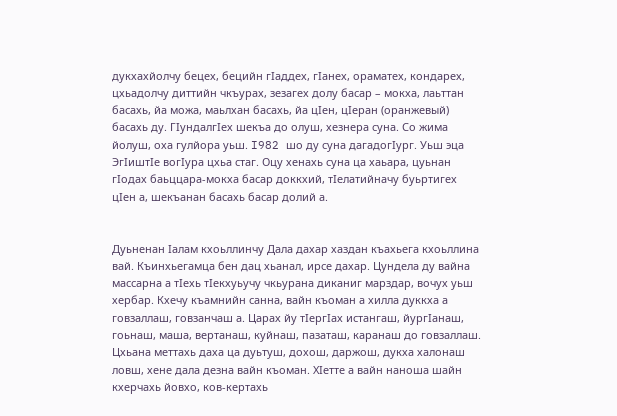дукхахйолчу бецех, бецийн гIаддех, гIанех, ораматех, кондарех, цхьадолчу диттийн чкъурах, зезагех долу басар – мокха, лаьттан басахь, йа можа, маьлхан басахь, йа цIен, цIеран (оранжевый) басахь ду. ГIундалгIех шекъа до олуш, хезнера суна. Со жима йолуш, оха гулйора уьш. I982 шо ду суна дагадогIург. Уьш эца ЭгIиштIе вогIура цхьа стаг. Оцу хенахь суна ца хаьара, цуьнан гIодах баьццара-мокха басар доккхий, тIелатийначу буьртигех цIен а, шекъанан басахь басар долий а.


Дуьненан Iалам кхоьллинчу Дала дахар хаздан къахьега кхоьллина вай. Къинхьегамца бен дац хьанал, ирсе дахар. Цундела ду вайна массарна а тIехь тIекхуьучу чкьурана диканиг марздар, вочух уьш хербар. Кхечу къамнийн санна, вайн къоман а хилла дуккха а говзаллаш, говзанчаш а. Царах йу тIергIах истангаш, йургIанаш, гоьнаш, маша, вертанаш, куйнаш, пазаташ, каранаш до говзаллаш. Цхьана меттахь даха ца дуьтуш, дохош, даржош, дукха халонаш ловш, хене дала дезна вайн къоман. ХIетте а вайн наноша шайн кхерчахь йовхо, ков-кертахь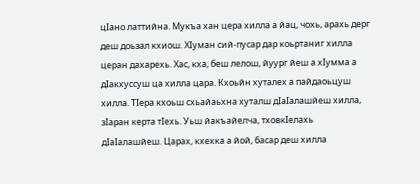цIано латтийна. Мукъа хан цера хилла а йац, чохь, арахь дерг деш доьзал кхиош. ХIуман сий-пусар дар коьртаниг хилла церан дахарехь. Хас, кха, беш лелош, йуург йеш а хIумма а дIакхуссуш ца хилла цара. Кхоьйн хуталех а пайдаоьцуш хилла. ТIера кхоьш схьайаьхна хуталш дIаIалашйеш хилла, зIаран керта тIехь. Уьш йакъайелча, тховкIелахь дIаIалашйеш. Царах, кхехка а йой, басар деш хилла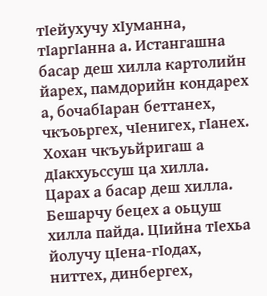тIейухучу хIуманна, тIаргIанна а. Истангашна басар деш хилла картолийн йарех, памдорийн кондарех а, бочабIаран беттанех, чкъоьргех, чIенигех, гIанех. Хохан чкъуьйригаш а дIакхуьссуш ца хилла. Царах а басар деш хилла. Бешарчу бецех а оьцуш хилла пайда. ЦIийна тIехьа йолучу цIена-гIодах, ниттех, динбергех,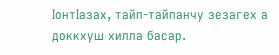IонтIазах, тайп-тайпанчу зезагех а доккхуш хилла басар.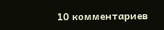10 комментариев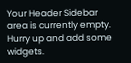Your Header Sidebar area is currently empty. Hurry up and add some widgets.